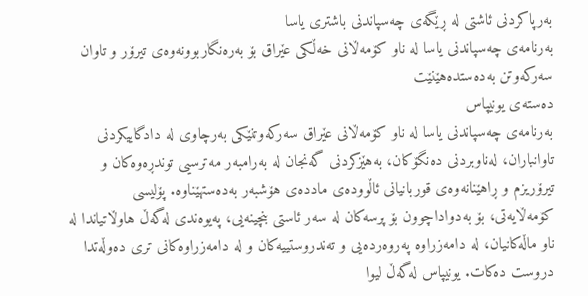بەرپاکردنی ئاشتی لە ڕێگەی چەسپاندنی باشتری یاسا
بەرنامەی چەسپاندنی یاسا لە ناو کۆمەڵانی خەڵکی عێراق بۆ بەرەنگاربوونەوەی تیرۆر و تاوان سەرکەوتن بەدەستدەهێنێت
دەستەی یونیپاس
بەرنامەی چەسپاندنی یاسا لە ناو کۆمەڵانی عێراق سەرکەوتنێکی بەرچاوی لە دادگاییکردنی تاوانباران، لەناوبردنی دەنگۆکان، بەهێزکردنی گەنجان لە بەرامبەر مەترسیی توندڕەوەکان و تیرۆریزم و ڕاهێنانەوەی قوربانیانی ئاڵوودەی ماددەی هۆشبەر بەدەستهێناوە. پۆلیسی کۆمەڵایەتی، بۆ بەدواداچوون بۆ پرسەکان لە سەر ئاستی بنچینەیی، پەیوەندی لەگەڵ هاوڵاتیاندا لە ناو ماڵەکانیان، لە دامەزراوە پەروەردەیی و تەندروستییەکان و لە دامەزراوەکانی تری دەوڵەتدا دروست دەکات. یونیپاس لەگەڵ لیوا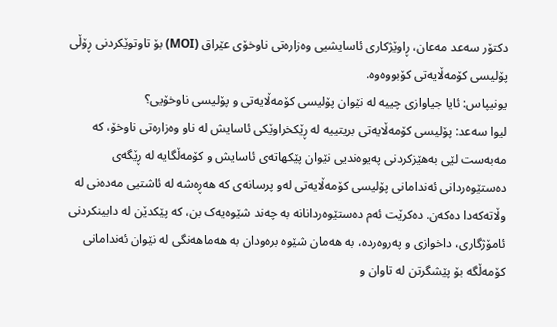دکتۆر سەعد مەعان، ڕاوێژکاری ئاسایشیی وەزارەتی ناوخۆی عێراق (MOI) بۆ تاوتوێکردنی ڕۆڵی پۆلیسی کۆمەڵایەتی کۆبووەوە.
یونیپاس: ئایا جیاوازی چییە لە نێوان پۆلیسی کۆمەڵایەتی و پۆلیسی ناوخۆیی؟
لیوا سەعد: پۆلیسی کۆمەڵایەتی بریتییە لە ڕێکخراوێکی ئاسایش لە ناو وەزارەتی ناوخۆ، کە مەبەست لێی بەهێزکردنی پەیوەندیی نێوان پێکهاتەی ئاسایش و کۆمەڵگایە لە ڕێگەی دەستێوەردانی ئەندامانی پۆلیسی کۆمەڵایەتی لەو پرسانەی کە هەڕەشە لە ئاشتیی مەدەنی لە وڵاتەکەدا دەکەن. دەکرێت ئەم دەستێوەردانانە بە چەند شێوەیەک بن، کە پێکدێن لە دابینکردنی ئامۆژگاری، داخوازی و پەروەردە، بە هەمان شێوە برەودان بە هەماهەنگی لە نێوان ئەندامانی کۆمەڵگە بۆ پێشگرتن لە تاوان و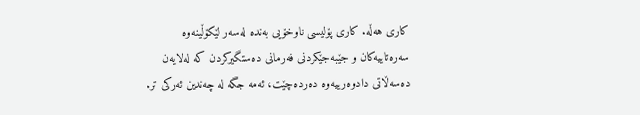کاری هەڵە. کاری پۆلیسی ناوخۆیی بەندە لەسەر لێکۆڵینەوە سەرەتاییەکان و جێبەجێکردنی فەرمانی دەستگیرکردن کە لەلایەن دەسەڵاتی دادوەرییەوە دەردەچێت، ئەمە جگە لە چەندین ئەرکی تر.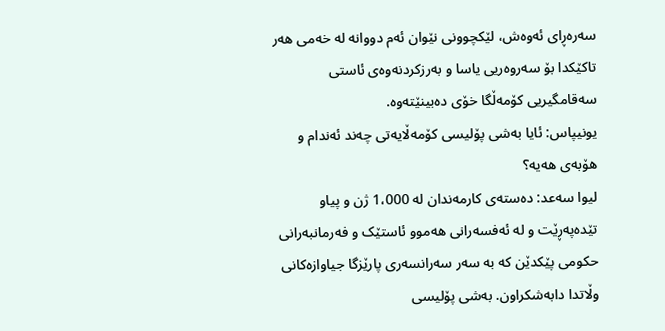سەرەڕای ئەوەش، لێکچوونی نێوان ئەم دووانە لە خەمی هەر تاکێکدا بۆ سەروەریی یاسا و بەرزکردنەوەی ئاستی سەقامگیریی کۆمەڵگا خۆی دەبینێتەوە.
یونیپاس: ئایا بەشی پۆلیسی کۆمەڵایەتی چەند ئەندام و هۆبەی هەیە؟
لیوا سەعد: دەستەی کارمەندان لە 1،000 ژن و پیاو تێدەپەڕێت و لە ئەفسەرانی هەموو ئاستێک و فەرمانبەرانی حکومی پێکدێن کە بە سەر سەرانسەری پارێزگا جیاوازەکانی وڵاتدا دابەشکراون. بەشی پۆلیسی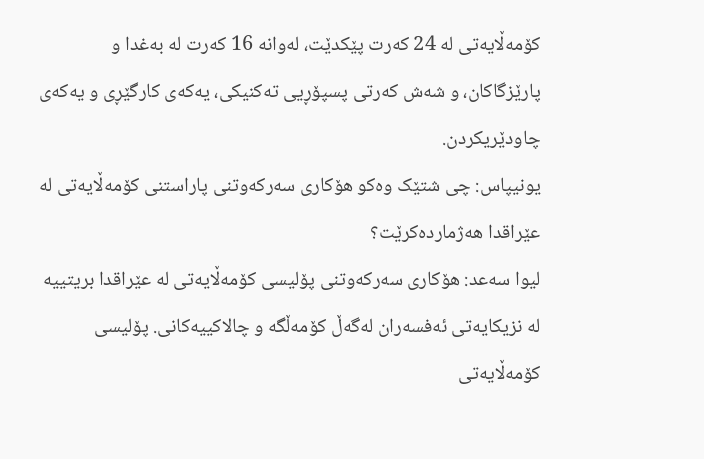کۆمەڵایەتی لە 24 کەرت پێکدێت، لەوانە 16 کەرت لە بەغدا و پارێزگاکان، و شەش کەرتی پسپۆڕیی تەکنیکی، یەکەی کارگێڕی و یەکەی چاودێریکردن.
یونیپاس: چی شتێک وەکو هۆکاری سەرکەوتنی پاراستنی کۆمەڵایەتی لە عێراقدا هەژماردەکرێت؟
لیوا سەعد: هۆکاری سەرکەوتنی پۆلیسی کۆمەڵایەتی لە عێراقدا بریتییە لە نزیکایەتی ئەفسەران لەگەڵ کۆمەڵگە و چالاکییەکانی. پۆلیسی کۆمەڵایەتی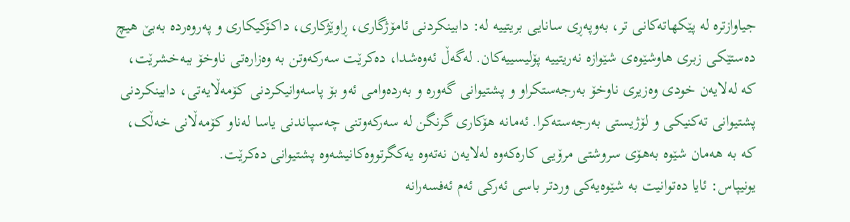جیاوازترە لە پێکهاتەکانی تر، بەوپەڕی سانایی بریتییە لە: دابینکردنی ئامۆژگاری، ڕاوێژکاری، داکۆکیکاری و پەروەردە بەبێ هیچ دەستێکی زبری هاوشێوەی شێوازە نەریتییە پۆلیسییەکان. لەگەڵ ئەوەشدا، دەکرێت سەرکەوتن بە وەزارەتی ناوخۆ ببەخشرێت، کە لەلایەن خودی وەزیری ناوخۆ بەرجەستکراو و پشتیوانی گەورە و بەردەوامی ئەو بۆ پاسەوانیکردنی کۆمەڵایەتی، دابینکردنی پشتیوانی تەکنیکی و لۆژیستی بەرجەستەکرا. ئەمانە هۆکاری گرنگن لە سەرکەوتنی چەسپاندنی یاسا لەناو کۆمەڵانی خەڵک، کە بە هەمان شێوە بەهۆی سروشتی مرۆیی کارەکەوە لەلایەن نەتەوە یەکگرتووەکانیشەوە پشتیوانی دەکرێت.
یونیپاس: ئایا دەتوانیت بە شێوەیەکی وردتر باسی ئەرکی ئەم ئەفسەرانە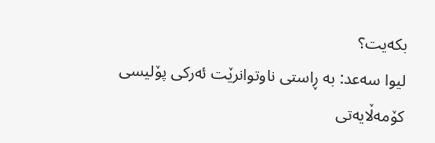بکەیت؟
لیوا سەعد: بە ڕاستی ناوتوانرێت ئەرکی پۆلیسی کۆمەڵایەتی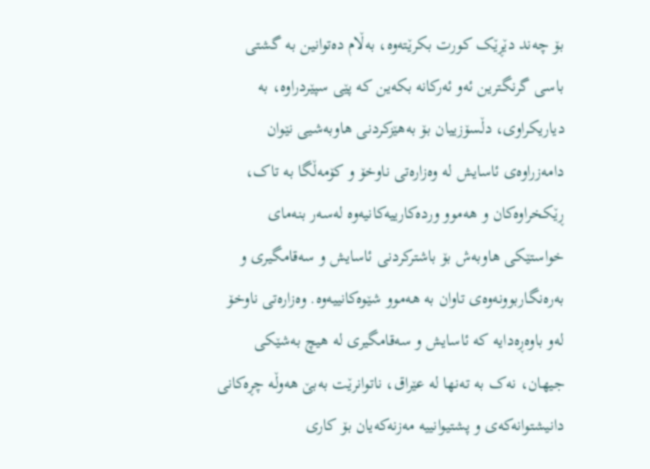بۆ چەند دێڕێک کورت بکرێتەوە، بەڵام دەتوانین بە گشتی باسی گرنگترین ئەو ئەرکانە بکەین کە پێی سپێردراوە، بە دیاریکراوی، دڵسۆزییان بۆ بەهێزکردنی هاوبەشیی نێوان دامەزراوەی ئاسایش لە وەزارەتی ناوخۆ و کۆمەڵگا بە تاک، ڕێکخراوەکان و هەموو وردەکارییەکانیەوە لەسەر بنەمای خواستێکی هاوبەش بۆ باشترکردنی ئاسایش و سەقامگیری و بەرەنگاربوونەوەی تاوان بە هەموو شێوەکانییەوە. وەزارەتی ناوخۆ لەو باوەڕەدایە کە ئاسایش و سەقامگیری لە هیچ بەشێکی جیهان، نەک بە تەنها لە عێراق، ناتوانرێت بەبێ هەوڵە چڕەکانی دانیشتوانەکەی و پشتیوانییە مەزنەکەیان بۆ کاری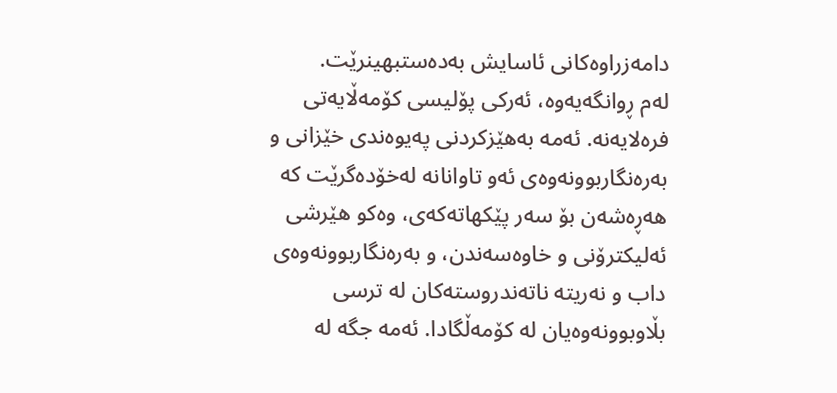دامەزراوەکانی ئاسایش بەدەستبهینرێت.
لەم ڕوانگەیەوە، ئەرکی پۆلیسی کۆمەڵایەتی فرەلایەنە. ئەمە بەهێزکردنی پەیوەندی خێزانی و بەرەنگاربوونەوەی ئەو تاوانانە لەخۆدەگرێت کە هەڕەشەن بۆ سەر پێکهاتەکەی، وەکو هێرشی ئەلیکترۆنی و خاوەسەندن، و بەرەنگاربوونەوەی داب و نەریتە ناتەندروستەکان لە ترسی بڵاوبوونەوەیان لە کۆمەڵگادا. ئەمە جگە لە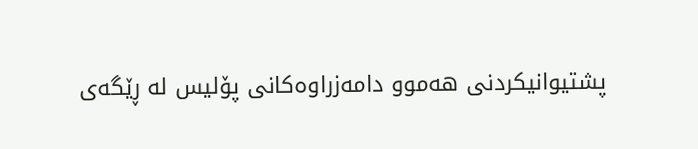پشتیوانیکردنی هەموو دامەزراوەکانی پۆلیس لە ڕێگەی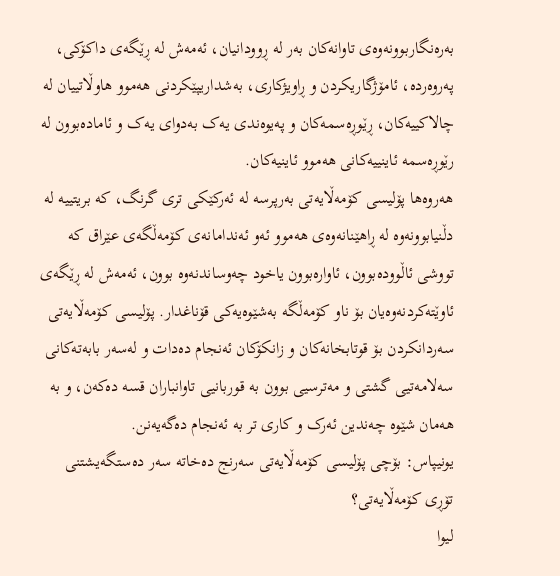بەرەنگاربوونەوەی تاوانەکان بەر لە ڕوودانیان، ئەمەش لە ڕێگەی داکۆکی، پەروەردە، ئامۆژگاریکردن و ڕاویژکاری، بەشداریپێکردنی هەموو هاوڵاتییان لە چالاکییەکان، ڕێوڕەسمەکان و پەیوەندی یەک بەدوای یەک و ئامادەبوون لە رێوڕەسمە ئاینییەکانی هەموو ئاینیەکان.
هەروەها پۆلیسی کۆمەڵایەتی بەرپرسە لە ئەرکێکی تری گرنگ، کە بریتییە لە دڵنیابوونەوە لە ڕاهێنانەوەی هەموو ئەو ئەندامانەی کۆمەڵگەی عێراق کە تووشی ئاڵوودەبوون، ئاوارەبوون یاخود چەوساندنەوە بوون، ئەمەش لە ڕێگەی ئاوێتەکردنەوەیان بۆ ناو کۆمەڵگە بەشێوەیەکی قۆناغدار. پۆلیسی کۆمەڵایەتی سەردانکردن بۆ قوتابخانەکان و زانکۆکان ئەنجام دەدات و لەسەر بابەتەکانی سەلامەتیی گشتی و مەترسیی بوون بە قوربانیی تاوانباران قسە دەکەن، و بە هەمان شێوە چەندین ئەرک و کاری تر بە ئەنجام دەگەیەنن.
یونیپاس: بۆچی پۆلیسی کۆمەڵایەتی سەرنج دەخاتە سەر دەستگەیشتنی تۆڕی کۆمەڵایەتی؟
لیوا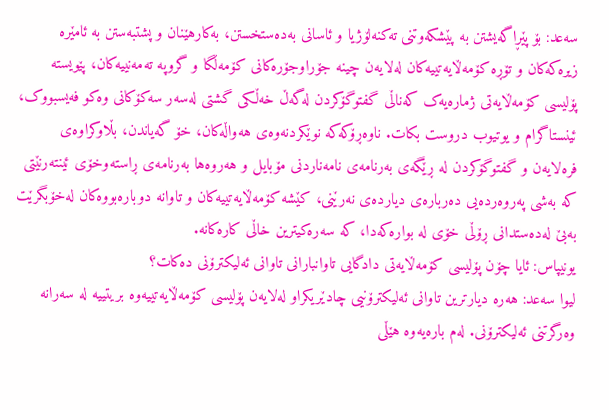سەعد: بۆ پێڕاگەیشتن بە پێشکەوتنی تەکنەلۆژیا و ئاسانی بەدەستخستن، بەکارهێنان و پشتبەستن بە ئامێرە زیرەکەکان و تۆڕە کۆمەڵایەتییەکان لەلایەن چینە جۆراوجۆرەکانی کۆمەڵگا و گروپە تەمەنییەکان، پێویستە پۆلیسی کۆمەڵایەتی ژمارەیەک کەناڵی گفتوگۆکردن لەگەڵ خەڵکی گشتی لەسەر سەکۆکانی وەکو فەیسبووک، ئینستاگرام و یوتیوب دروست بکات. ناوەڕۆکەکە نوێکردنەوەی هەواڵەکان، خۆ گەیاندن، بڵاوکراوەی فرەلایەن و گفتوگۆکردن لە ڕێگەی بەرنامەی نامەناردنی مۆبایل و هەروەها بەرنامەی ڕاستەوخۆی ئینتەرنێتی کە بەشی پەروەردەیی دەربارەی دیاردەی نەرێنی، کێشە کۆمەڵایەتییەکان و تاوانە دوبارەبووەکان لەخۆبگرێت بەبێ لەدەستدانی ڕۆڵی خۆی لە بوارەکەدا، کە سەرەکیترین خاڵی کارەکانە.
یونیپاس: ئایا چۆن پۆلیسی کۆمەڵایەتی دادگایی تاوانبارانی تاوانی ئەلیکترۆنی دەکات؟
لیوا سەعد: هەرە دیارترین تاوانی ئەلیکترۆنیی چادێریکراو لەلایەن پۆلیسی کۆمەڵایەتییەوە بریتییە لە سەرانە وەرگرتنی ئەلیکترۆنی. لەم بارەیەوە هێڵی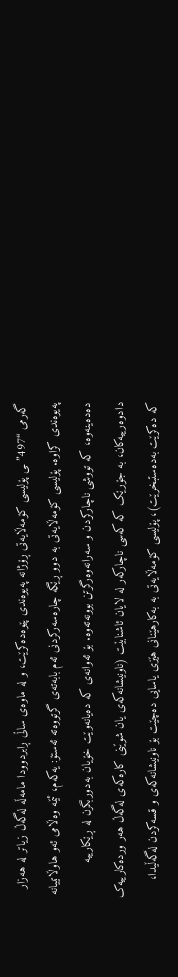گەرمی “497”ـی پۆلیسی کۆمەڵایەتی ڕۆژانە پەیوەندی پێوەدەکرێت، و لە ماوەی ساڵی ڕابردوودا مامەڵە لەگەڵ زیاتر لە هەزار پەیوەندی کراوە. پۆلیسی کۆمەڵایەتی بە دوو ڕێگە چارەسەرکردنی ئەم بابەتەی گرتووەتە ئەستۆ: یەکەم، ئێمە وەڵامی ئەو هاوڵاتییانە دەدەینەوە، کە تووشی ناچارکردن و سەرانەوەرگرتن بوونەتەوە. بۆ ئەوانەی کە دەیانەوێت خۆیان بەدوربگرن لە ڕێکارییە دادوەرییەکان، بە جۆرێک کە کەسی ناچارکەر لە لایان ئاشنابێت (ناونیشانەکەی یان شوێنی کارەکەی لەگەڵ هەر وردەکارییەک کە دەکرێت بەدەستبخرێت)، پۆلیسی کۆمەڵایەتی بە بەکارهێنانی هێزی یاسایی دەچێت بۆ ناونیشانەکەی و قسەکردن لەگەڵیدا،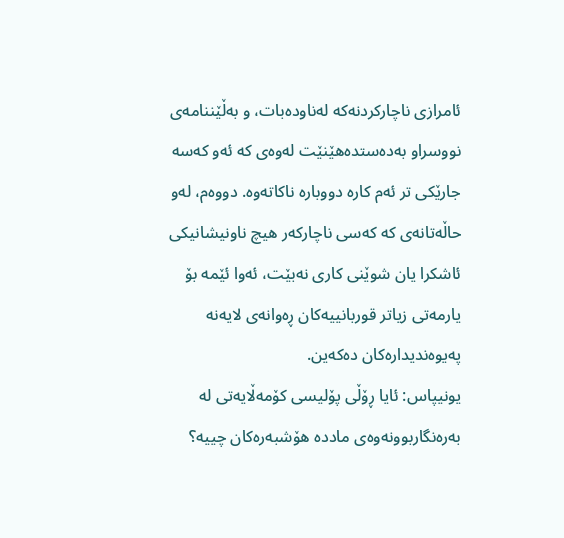ئامرازی ناچارکردنەکە لەناودەبات، و بەڵێننامەی نووسراو بەدەستدەهێنێت لەوەی کە ئەو کەسە جارێکی تر ئەم کارە دووبارە ناکاتەوە. دووەم، لەو حاڵەتانەی کە کەسی ناچارکەر هیچ ناونیشانیکی ئاشکرا یان شوێنی کاری نەبێت، ئەوا ئێمە بۆ یارمەتی زیاتر قوربانییەکان ڕەوانەی لایەنە پەیوەندیدارەکان دەکەین.
یونیپاس: ئایا ڕۆڵی پۆلیسی کۆمەڵایەتی لە بەرەنگاربوونەوەی ماددە هۆشبەرەکان چییە؟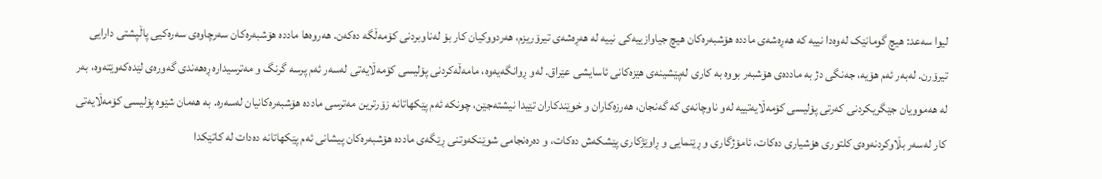لیوا سەعد: هیچ گومانێک لەوەدا نییە کە هەڕەشەی ماددە هۆشبەرەکان هیچ جیاوازییەکی نییە لە هەڕەشەی تیرۆریزم، هەردووکیان کار بۆ لەناوبردنی کۆمەڵگە دەکەن. هەروەها ماددە هۆشبەرەکان سەرچاوەی سەرەکیی پاڵپشتی دارایی تیرۆرن. لەبەر ئەم هۆیە، جەنگی دژ بە ماددەی هۆشبەر بووە بە کاری لەپێشینەی هێزەکانی ئاسایشی عێراق. لەو ڕوانگەیەوە، مامەڵەکردنی پۆلیسی کۆمەڵایەتی لەسەر ئەم پرسە گرنگ و مەترسیدارە ڕەهەندی گەورەی لێدەکەوێتەوە، بەر لە هەموویان جێگریکردنی کەرتی پۆلیسی کۆمەڵایەتییە لەو ناوچانەی کە گەنجان، هەرزەکاران و خوێندکاران تێیدا نیشتەجێن، چونکە ئەم پێکهاتانە زۆرترین مەترسی ماددە هۆشبەرەکانیان لەسەرە. بە هەمان شێوە پۆلیسی کۆمەڵایەتی کار لەسەر بڵاوکردنەوەی کلتوری هۆشیاری دەکات، ئامۆژگاری و ڕێنمایی و ڕاوێژکاری پێشکەش دەکات، و دەرەنجامی شوێنکەوتنی ڕێگەی ماددە هۆشبەرەکان پیشانی ئەم پێکهاتانە دەدات لە کاتێکدا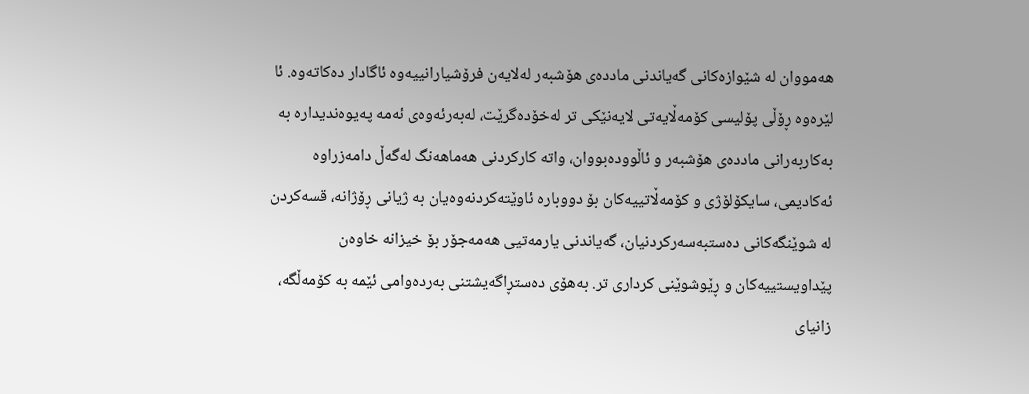هەمووان لە شێوازەکانی گەیاندنی ماددەی هۆشبەر لەلایەن فرۆشیارانییەوە ئاگادار دەکاتەوە. ئا لێرەوە ڕۆڵی پۆلیسی کۆمەڵایەتی لایەنێکی تر لەخۆدەگرێت، لەبەرئەوەی ئەمە پەیوەندیدارە بە بەکاربەرانی ماددەی هۆشبەر و ئاڵوودەبووان، واتە کارکردنی هەماهەنگ لەگەڵ دامەزراوە ئەکادیمی، سایکۆلۆژی و کۆمەڵاتییەکان بۆ دووبارە ئاوێتەکردنەوەیان بە ژیانی ڕۆژانە، قسەکردن لە شوێنگەکانی دەستبەسەرکردنیان، گەیاندنی یارمەتیی هەمەجۆر بۆ خیزانە خاوەن پێداویستییەکان و ڕێوشوێنی کرداری تر. بەهۆی دەستڕاگەیشتنی بەردەوامی ئێمە بە کۆمەڵگە، زانیای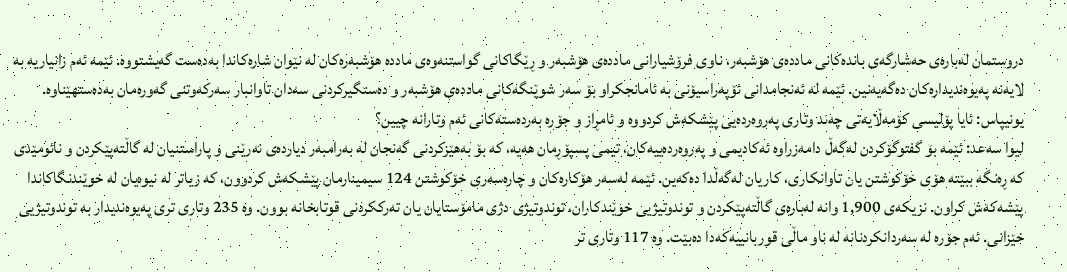دروستمان لەبارەی حەشارگەی باندەکانی ماددەی هۆشبەر، ناوی فرۆشیارانی ماددەی هۆشبەر و ڕێگاکانی گواستنەوەی ماددە هۆشبەرەکان لە نێوان شارەکاندا بەدەست گەیشتووە. ئێمە ئەم زانیاریە بە لایەنە پەیوەندیدارەکان دەگەیەنین. ئێمە لە ئەنجامدانی ئۆپەراسیۆنی بە ئامانجکراو بۆ سەر شوێنگەکانی ماددەی هۆشبەر و دەستگیرکردنی سەدان تاوانبار سەرکەوتنی گەورەمان بەدەستهێناوە.
یونیپاس: ئایا پۆلیسی کۆمەڵایەتی چەند وتاری پەروەردەیی پێشکەش کردووە و ئامڕاز و جۆرە بەردەستەکانی ئەم وتارانە چیین؟
لیوا سەعد: ئێمە بۆ گفتوگۆکردن لەگەڵ دامەزراوە ئەکادیمی و پەروەردەییەکان، تیمی پسپۆڕمان هەیە، کە بۆ بەهێزکردنی گەنجان لە بەرامبەر دیاردەی نەرێنی و پاراستنیان لە گاڵتەپێکردن و نائومێدی کە ڕەنگە ببێتە هۆی خۆکوشتن یان تاوانکاری، کاریان لەگەڵدا دەکەین. ئێمە لەسەر هۆکارەکان و چارەسەری خۆکوشتن 124 سیمینارمان پێشکەش کردوون، کە زیاتر لە نیوەیان لە خوێندنگاکاندا پێشەکەش کراون. نزیکەی 1,900 وانە لەبارەی گاڵتەپێکردن و توندوتیژیی خوێندکاران، توندوتیژی دژی مامۆستایان یان تەرککردنی قوتابخانە بوون. وە 235 وتاری تری پەیوەندیدار بە توندوتیژیی خێزانی. ئەم جۆرە لە سەردانکردنانە لە ناو ماڵی قوربانییەکەدا دەبێت. وە 117 وتاری تر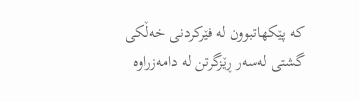کە پێکهاتبوون لە فێرکردنی خەڵکی گشتی لەسەر ڕێزگرتن لە دامەزراوە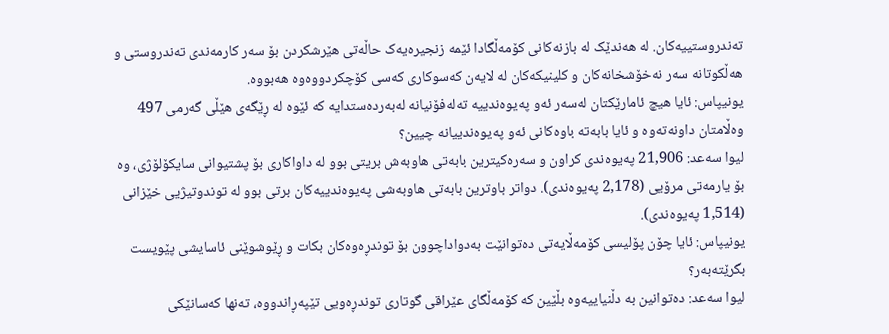تەندروستییەکان. لە هەندێک لە بازنەکانی کۆمەڵگادا ئێمە زنجیرەیەک حاڵەتی هێرشکردن بۆ سەر کارمەندی تەندروستی و هەڵکوتانە سەر نەخۆشخانەکان و کلینیکەکان لە لایەن کەسوکاری کەسی کۆچکردووەوە هەبووە.
یونیپاس: ئایا هیچ ئامارێکتان لەسەر ئەو پەیوەندییە تەلەفۆنیانە لەبەردەستدایە کە ئێوە لە ڕێگەی هێڵی گەرمی 497 وەڵامتان داونەتەوە و ئایا بابەتە باوەکانی ئەو پەیوەندییانە چیین؟
لیوا سەعد: 21,906 پەیوەندی کراون و سەرەکیترین بابەتی هاوبەش بریتی بوو لە داواکاری بۆ پشتیوانی سایکۆلۆژی، وە بۆ یارمەتی مرۆیی (2,178 پەیوەندی). دواتر باوترین بابەتی هاوبەشی پەیوەندییەکان برتی بوو لە توندوتیژیی خێزانی (1,514 پەیوەندی).
یونیپاس: ئایا چۆن پۆلیسی کۆمەڵایەتی دەتوانێت بەدواداچوون بۆ توندڕەوەکان بکات و ڕێوشوێنی ئاسایشی پێویست بگرێتەبەر؟
لیوا سەعد: دەتوانین بە دڵنیاییەوە بڵێین کە کۆمەڵگای عێراقی گوتاری توندڕەویی تێپەڕاندووە، تەنها کەسانێکی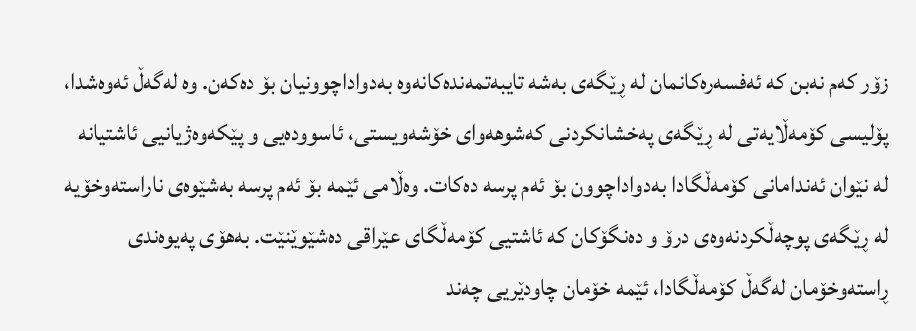زۆر کەم نەبن کە ئەفسەرەکانمان لە ڕێگەی بەشە تایبەتمەندەکانەوە بەدواداچوونیان بۆ دەکەن. وە لەگەڵ ئەوەشدا، پۆلیسی کۆمەڵایەتی لە ڕێگەی پەخشانکردنی کەشوهەوای خۆشەویستی، ئاسوودەیی و پێکەوەژیانیی ئاشتیانە لە نێوان ئەندامانی کۆمەڵگادا بەدواداچوون بۆ ئەم پرسە دەکات. وەڵامی ئێمە بۆ ئەم پرسە بەشێوەی ناراستەوخۆیە لە ڕێگەی پوچەڵکردنەوەی درۆ و دەنگۆکان کە ئاشتیی کۆمەڵگای عێراقی دەشێوێنێت. بەهۆی پەیوەندی ڕاستەوخۆمان لەگەڵ کۆمەڵگادا، ئێمە خۆمان چاودێریی چەند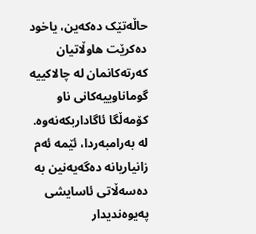حاڵەتێک دەکەین، یاخود دەکرێت هاوڵاتیان کەرتەکانمان لە چالاکییە گوماناوییەکانی ناو کۆمەڵگا ئاگاداربکەنەوە. لە بەرامبەردا، ئێمە ئەم زانیاریانە دەگەیەنین بە دەسەڵاتی ئاسایشی پەیوەندیدار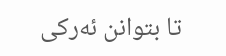تا بتوانن ئەرکی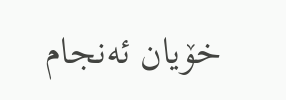خۆیان ئەنجام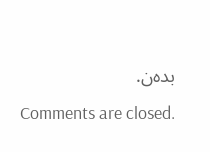بدەن.
Comments are closed.